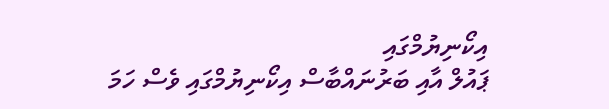އިކޯނިޔުމްގައި
ޕައުލް އާއި ބަރުނައްބާސް އިކޯނިޔުމްގައި ވެސް ހަމަ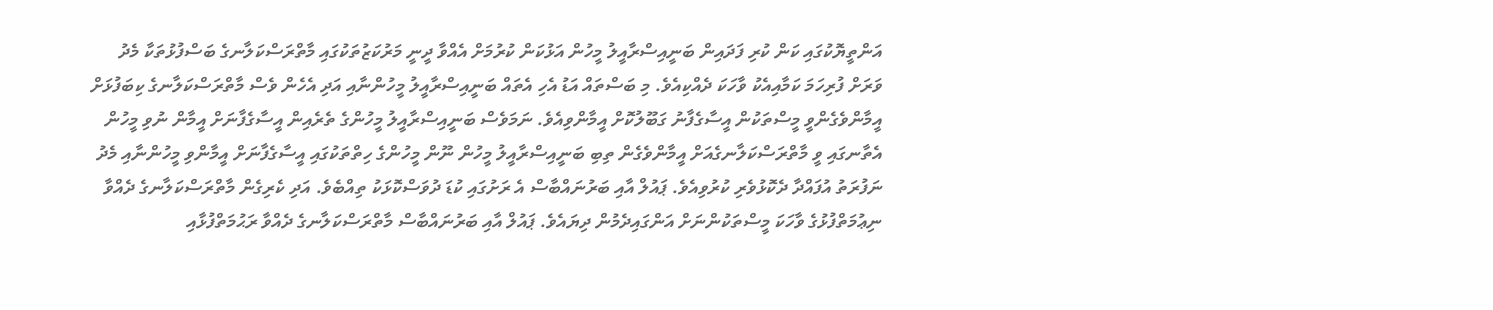އަންތީޔޮކުގައި ކަން ކުރި ފަދައިން ބަނީއިސްރާއީލު މީހުން އަޅުކަން ކުރުމަށް އެއްވާ ދީނީ މަރުކަޒުތަކުގައި މާތްރަސްކަލާނގެ ބަސްފުޅުތަކާ މެދު ވަރަށް ފުރިހަމަ ކަމާއިއެކު ވާހަކަ ދެއްކިއެވެ. މި ބަސްތައް އަޑު އެހި އެތައް ބަނީއިސްރާއީލު މީހުންނާއި އަދި އެހެން ވެސް މާތްރަސްކަލާނގެ ކިބަފުޅަށް އީމާންވެގެންވީ މީސްތަކުން އީސާގެފާނު ގަބޫލުކޮށް އީމާންވިއެވެ. ނަމަވެސް ބަނީއިސްރާއީލު މީހުންގެ ތެރެއިން އީސާގެފާނަށް އީމާން ނުވި މީހުން އެތާނގައި ވީ މާތްރަސްކަލާނގެއަށް އީމާންވެގެން ތިބި ބަނީއިސްރާއީލު މީހުން ނޫން މީހުންގެ ހިތްތަކުގައި އީސާގެފާނަށް އީމާންވި މީހުންނާއި މެދު ނަފުރަތު އުފައްދާ ދެކޮޅުވެރި ކުރުވިއެވެ. ޕައުލް އާއި ބަރުނައްބާސް އެ ރަށުގައި ކުޑަ ދުވަސްކޮޅަކު ތިއްބެވެ. އަދި ކެރިގެން މާތްރަސްކަލާނގެ ދެއްވާ ނިޢުމަތްފުޅުގެ ވާހަކަ މީސްތަކުންނަށް އަންގައިދެމުން ދިޔައެވެ. ޕައުލް އާއި ބަރުނައްބާސް މާތްރަސްކަލާނގެ ދެއްވާ ރަޙުމަތްފުޅާއި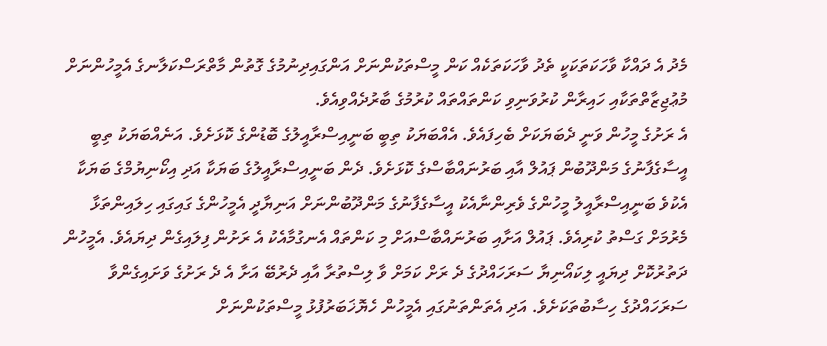މެދު އެ ދައްކާ ވާހަކަތަކަކީ ތެދު ވާހަކަތަކެއް ކަން މީސްތަކުންނަށް އަންގައިދިނުމުގެ ގޮތުން މާތްރަސްކަލާނގެ އެމީހުންނަށް މުޢުޖިޒާތްތަކާއި ހައިރާން ކުރުވަނިވި ކަންތައްތައް ކުރުމުގެ ބާރުދެއްވިއެވެ.
އެ ރަށުގެ މީހުން ވަނީ ދެބަޔަކަށް ބެހިފައެވެ. އެއްބަޔަކު ތިބީ ބަނީއިސްރާއީލުގެ ބޮޑުންގެ ކޮޅަށެވެ. އަނެއްބަޔަކު ތިބީ އީސާގެފާނުގެ މަންދޫބުން ޕައުލް އާއި ބަރުނައްބާސްގެ ކޮޅަށެވެ. ދެން ބަނީއިސްރާއީލުގެ ބަޔަކާ އަދި އިކޯނިޔުމްގެ ބަޔަކާ އެކުވެ ބަނީއިސްރާއީލު މީހުންގެ ވެރިންނާއެކު އީސާގެފާނުގެ މަންދޫބުންނަށް އަނިޔާދީ އެމީހުންގެ ގައިގައި ހިލައިންތަޅާ މެރުމަށް ގަސްތު ކުރިއެވެ. ޕައުލް އަށާއި ބަރުނައްބާސްއަށް މި ކަންތައް އެނގުމާއެކު އެ ރަށުން ފިލައިގެން ދިޔައެވެ. އެމީހުން ދަތުރުކޮށް ދިޔައީ ލިކައޯނިޔާ ސަރަހައްދުގެ ދެ ރަށް ކަމަށް ވާ ލިސްތުރާ އާއި ދެރުބޭ އަށާ އެ ދެ ރަށުގެ ވަށައިގެންވާ ސަރަހައްދުގެ ހިސާބުތަކަށެވެ. އަދި އެތަންތަނުގައި އެމީހުން ހެޔޮޚަބަރުފުޅު މީސްތަކުންނަށް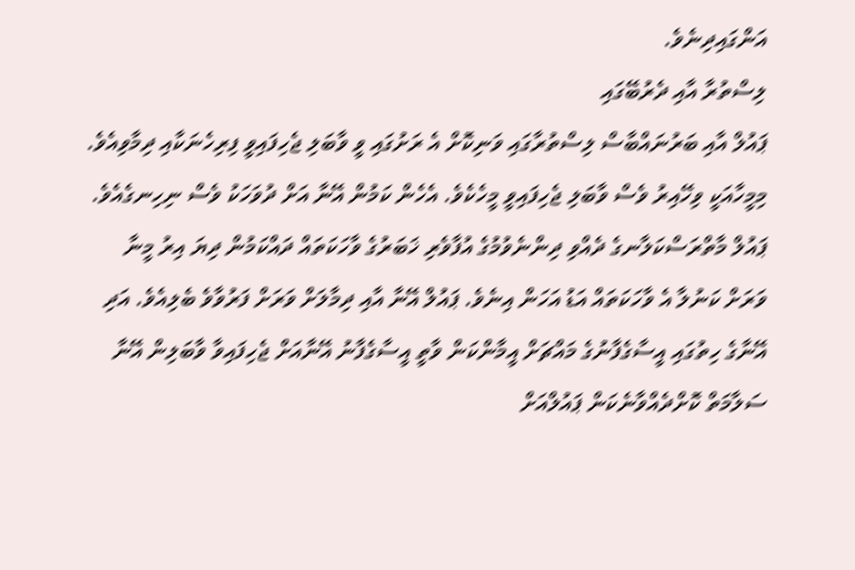އަންގައިދިނެވެ.
ލިސްތުރާ އާއި ދެރުބޭގައި
ޕައުލް އާއި ބަރުނައްބާސް ލިސްތުރާގައި ވަނިކޮށް އެ ރަށުގައި ވީ ވާބަލި ޖެހިފައިވީ ފިރިހެނަކާއި ދިމާވިއެވެ. މިމީހާއަކީ ވިހޭއިރު ވެސް ވާބަލި ޖެހިފައިވީ މީހެކެވެ. އެހެން ކަމުން އޭނާ އަށް ދުވަހަކު ވެސް ނިހިނގެއެވެ. ޕައުލް މާތްރަސްކަލާނގެ ދެއްވި ދިންނެވުމުގެ އުފާވެރި ޚަބަރުގެ ވާހަކަތައް ދައްކަމުން ދިޔަ އިރު މީނާ ވަރަށް ކަނުލާ އެ ވާހަކަތައް އަޑު އަހަން އިނެވެ. ޕައުލް އޭނާ އާއި ދިމާލަށް ވަރަށް ފަރުވާވެ ބެލިއެވެ. އަދި އޭނާގެ ހިތުގައި އީސާގެފާނުގެ މައްޗަށް އީމާންކަން ވާތީ އީސާގެފާނު އޭނާއަށް ޖެހިފައިވާ ވާބަލިން އޭނާ ސަލާމަތް ކޮށްދެއްވާނެކަން ޕައުލްއަށް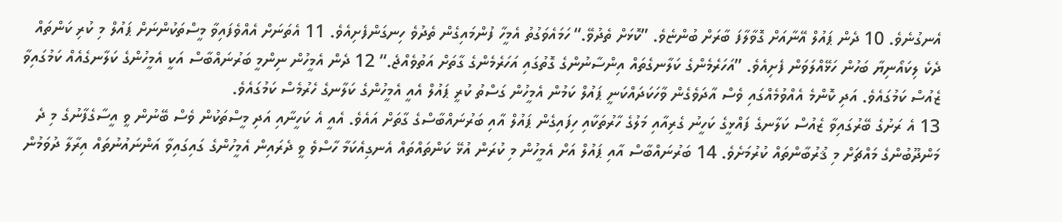އެނގުނެވެ. 10 ދެން ޕައުލް އޭނާއަށް ގޮވާލާފަ ބާރަށް ބުންޏެވެ. ”ކޮޅަށް ތެދުވޭ.“ ހަމައެވަގުތު އެމީހާ ފުންމައިގެން ތެދުވެ ހިނގަންފެށިއެވެ. 11 އެތަނަށް އެއްވެފައިވާ މީސްތަކުންނަށް ޕައުލް މި ކުރި ކަންތައް ދެކެ ލިކައޯނިޔާ ބަހުން ހަޅޭއްލަވަން ފެށިއެވެ. ”އަހަރެމެންގެ ކަލާނގެތައް އިންސާނުންގެ ގޮތުގައި އަހަރެމެންގެ ގާތަށް އަތުވެއްޖެ.“ 12 ދެން އެމީހުން ނިންމީ ބަރުނައްބާސް އަކީ އެމީހުންގެ ކަލާނގެއެއް ކަމުގައިވާ ޒެއުސް ކަމުގައެވެ. އަދި ކޮންމެ އެއްވުމެއްގައި ވެސް އާދަވެގެން ވާހަކަދައްކަނީ ޕައުލް ކަމުން އެމީހުން ގަސްތު ކުރީ ޕައުލް އެއީ އެމީހުންގެ ކަލާނގެ ހެރުމެސް ކަމުގައެވެ.
13 އެ ރަށުގެ ބޭރުގައިވާ ޒެއުސް ކަލާނގެ ފައްޅީގެ ކަހީނު ގެރިއާއި މަލުގެ ހާރުތަކާއި ހިފައިގެން ޕައުލް އާއި ބަރުނައްބާސްގެ ގާތަށް އައެވެ. އެއީ އެ ކަހީނާއި އަދި މީސްތަކުން ވެސް ބޭނުން ވީ އީސާގެފާނުގެ މި ދެ މަންދޫބުންގެ މައްޗަށް މި ޤުރުބާންތައް ކުރުމަށެވެ. 14 ބަރުނައްބާސް އާއި ޕައުލް އަށް އެމީހުން މި ކުރަން އުޅޭ ކަންތައްތައް އެނގިއެކަމާ ހާސްވެ ވީ ދެރައިން އެމީހުންގެ ގައިގައިވާ އަންނައުނުތައް އިރާލާ ދުވަމުން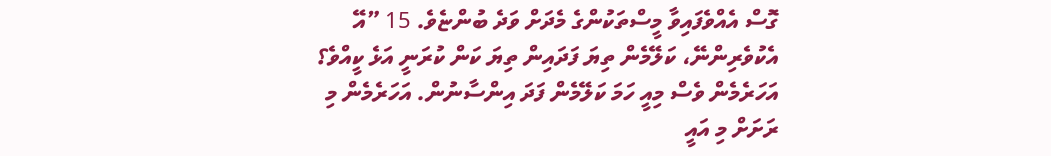ގޮސް އެއްވެފައިވާ މީސްތަކުންގެ މެދަށް ވަދެ ބުންޏެވެ. 15 ”އޭ އެކުވެރިންނޭ، ކަލޭމެން ތިޔަ ފަދައިން ތިޔަ ކަން ކުރަނީ އަޅެ ކީއްވެ؟ އަހަރެމެން ވެސް މިއީ ހަމަ ކަލޭމެން ފަދަ އިންސާނުން. އަހަރެމެން މި ރަށަށް މި އައީ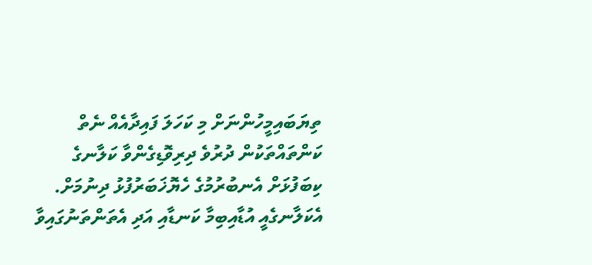ތިޔަބައިމީހުންނަށް މި ކަހަލަ ފައިދާއެއް ނެތް ކަންތައްތަކުން ދުރުވެ ދިރިވޮޑިގެންވާ ކަލާނގެ ކިބަފުޅަށް އެނބުރުމުގެ ހެޔޮޚަބަރުފުޅު ދިނުމަށް. އެކަލާނގެއީ އުޑާއިބިމާ ކަނޑާއި އަދި އެތަންތަނުގައިވާ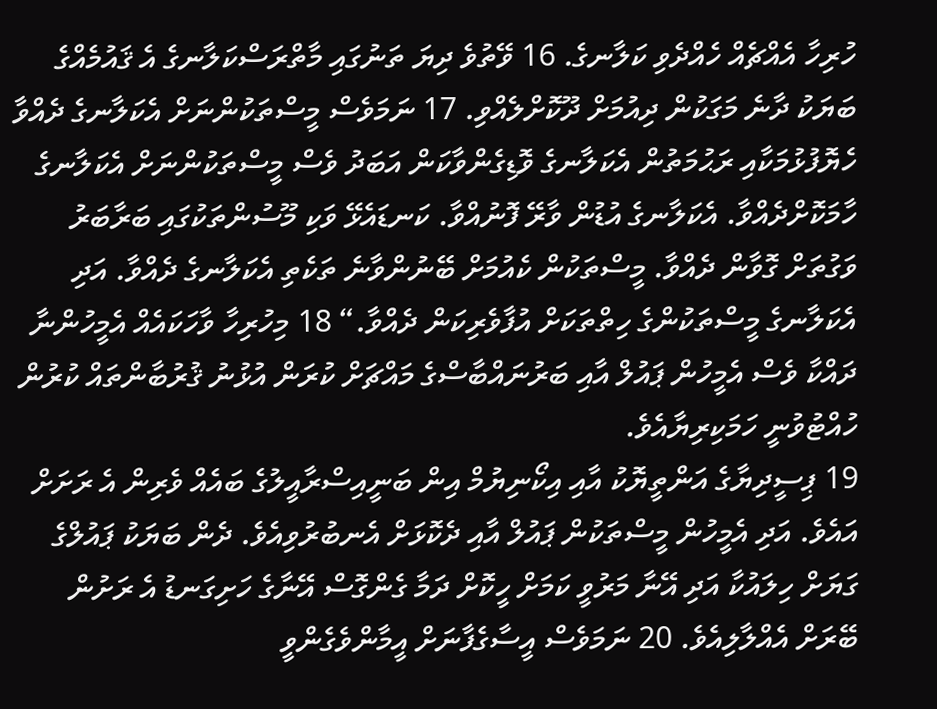ހުރިހާ އެއްޗެއް ހެއްދެވި ކަލާނގެ. 16 ވޭތުވެ ދިޔަ ތަނުގައި މާތްރަސްކަލާނގެ އެ ޤައުމެއްގެ ބަޔަކު ދާނެ މަގަކުން ދިއުމަށް ދޫކޮށްލެއްވި. 17 ނަމަވެސް މީސްތަކުންނަށް އެކަލާނގެ ދެއްވާ ހެޔޮފުޅުމަކާއި ރަޙުމަތުން އެކަލާނގެ ވޮޑިގެންވާކަން އަބަދު ވެސް މީސްތަކުންނަށް އެކަލާނގެ ހާމަކޮށްދެއްވާ. އެކަލާނގެ އުޑުން ވާރޭ ފޮނުއްވާ. ކަނޑައެޅޭ ވަކި މޫސުންތަކުގައި ބަރާބަރު ވަގުތަށް ގޮވާން ދެއްވާ. މީސްތަކުން ކެއުމަށް ބޭނުންވާނެ ތަކެތި އެކަލާނގެ ދެއްވާ. އަދި އެކަލާނގެ މީސްތަކުންގެ ހިތްތަކަށް އުފާވެރިކަން ދެއްވާ.“ 18 މިހުރިހާ ވާހަކައެއް އެމީހުންނާ ދައްކާ ވެސް އެމީހުން ޕައުލް އާއި ބަރުނައްބާސްގެ މައްޗަށް ކުރަން އުޅުނު ޤުރުބާންތައް ކުރުން ހުއްޓުވުނީ ހަމަކިރިޔާއެވެ.
19 ޕިސީދިޔާގެ އަންތީޔޮކު އާއި އިކޯނިޔުމް އިން ބަނީއިސްރާއީލުގެ ބައެއް ވެރިން އެ ރަށަށް އައެވެ. އަދި އެމީހުން މީސްތަކުން ޕައުލް އާއި ދެކޮޅަށް އެނބުރުވިއެވެ. ދެން ބަޔަކު ޕައުލްގެ ގަޔަށް ހިލައުކާ އަދި އޭނާ މަރުވީ ކަމަށް ހީކޮށް ދަމާ ގެންގޮސް އޭނާގެ ހަށިގަނޑު އެ ރަށުން ބޭރަށް އެއްލާލިއެވެ. 20 ނަމަވެސް އީސާގެފާނަށް އީމާންވެގެންވީ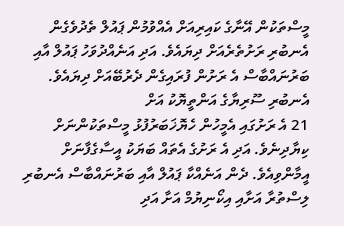މީސްތަކުން އޭނާގެ ކައިރިއަށް އެއްވުމުން ޕައުލް ތެދުވެގެން އެނބުރި ރަށުތެރެއަށް ދިޔައެވެ. އަދި އަނެއްދުވަހު ޕައުލް އާއި ބަރުނައްބާސް އެ ރަށުން ފުރައިގެން ދެރުބޭއަށް ދިޔައެވެ.
އެނބުރި ސޫރިޔާގެ އަންތީޔޮކު އަށް
21 އެ ރަށުގައި އެމީހުން ހެޔޮޚަބަރުފުޅު މީސްތަކުންނަށް ކިޔާދިނެވެ. އަދި އެ ރަށުގެ އެތައް ބަޔަކު އީސާގެފާނަށް އީމާންވިއެވެ. ދެން އަނެއްކާ ޕައުލް އާއި ބަރުނައްބާސް އެނބުރި ލިސްތުރާ އަށާއި އިކޯނިޔުމް އަށާ އަދި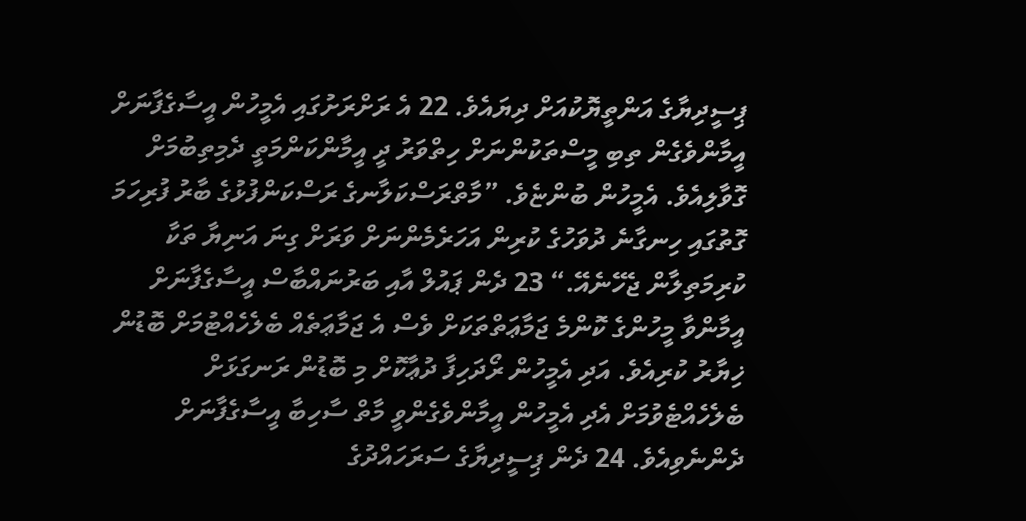ޕިސީދިޔާގެ އަންތީޔޮކުއަށް ދިޔައެވެ. 22 އެ ރަށްރަށުގައި އެމީހުން އީސާގެފާނަށް އީމާންވެގެން ތިބި މީސްތަކުންނަށް ހިތްވަރު ދީ އީމާންކަންމަތީ ދެމިތިބުމަށް ގޮވާލިއެވެ. އެމީހުން ބުންޏެވެ. ”މާތްރަސްކަލާނގެ ރަސްކަންފުޅުގެ ބާރު ފުރިހަމަ ގޮތުގައި ހިނގާނެ ދުވަހުގެ ކުރިން އަހަރެމެންނަށް ވަރަށް ގިނަ އަނިޔާ ތަކާ ކުރިމަތިލާން ޖެހޭނެއޭ.“ 23 ދެން ޕައުލް އާއި ބަރުނައްބާސް އީސާގެފާނަށް އީމާންވާ މީހުންގެ ކޮންމެ ޖަމާޢަތްތަކަށް ވެސް އެ ޖަމާޢަތެއް ބެލެހެއްޓުމަށް ބޮޑުން ޚިޔާރު ކުރިއެވެ. އަދި އެމީހުން ރޯދަހިފާ ދުޢާކޮށް މި ބޮޑުން ރަނގަޅަށް ބެލެހެއްޓެވުމަށް އެދި އެމީހުން އީމާންވެގެންވީ މާތް ސާހިބާ އީސާގެފާނަށް ދެންނެވިއެވެ. 24 ދެން ޕިސީދިޔާގެ ސަރަހައްދުގެ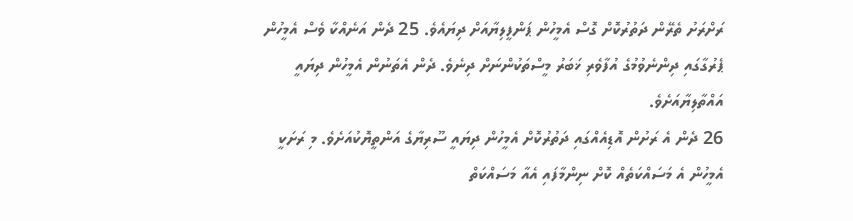ރަށްރަށު ތެރޭން ދަތުރުކޮށް ގޮސް އެމީހުން ޕަންފީލިޔާއަށް ދިޔައެވެ. 25 ދެން އަނެއްކާ ވެސް އެމީހުން ޕެރުގާގައި ދިންނެވުމުގެ އުފާވެރި ޚަބަރު މީސްތަކުންނަށް ދިނެވެ. ދެން އެތަނުން އެމީހުން ދިޔައީ އައްތާލިޔާއަށެވެ.
26 ދެން އެ ރަށުން އޮޑިއެއްގައި ދަތުރުކޮށް އެމީހުން ދިޔައީ ސޫރިޔާގެ އަންތީޔޮކުއަށެވެ. މި ރަށަކީ އެމީހުން އެ މަސައްކަތެއް ކޮށް ނިންމާފައި އެއާ މަސައްކަތް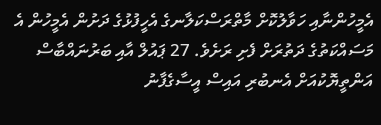އެމީހުންނާއި ހަވާލުކޮށް މާތްރަސްކަލާނގެ އެހީފުޅުގެ ދަށުން އެމީހުން އެ މަސައްކަތުގެ ދަތުރަށް ފެށި ރަށެވެ. 27 ޕައުލް އާއި ބަރުނައްބާސް އަންތީޔޮކުއަށް އެނބުރި އައިސް އީސާގެފާނު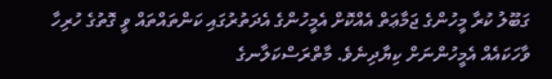ގަބޫލު ކުރާ މީހުންގެ ޖަމާޢަތް އެއްކޮށް އެމީހުންގެ އެދަތުރުގައި ކަންތައްތައް ވީ ގޮތުގެ ހުރިހާ ވާހަކައެއް އެމީހުންނަށް ކިޔާދިނެވެ. މާތްރަސްކަލާނގެ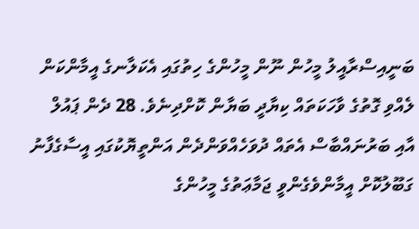ބަނީއިސްރާއީލު މީހުން ނޫން މީހުންގެ ހިތުގައި އެކަލާނގެ އީމާންކަން ލެއްވި ގޮތުގެ ވާހަކަތައް ކިޔާދީ ބަޔާން ކޮށްދިނެވެ. 28 ދެން ޕައުލް އާއި ބަރުނައްބާސް އެތައް ދުވަހެއްވަންދެން އަންތީޔޮކުގައި އީސާގެފާނު ގަބޫލުކޮށް އީމާންވެގެންވީ ޖަމާޢަތުގެ މީހުންގެ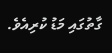ގާތުގައި މަޑު ކުރިއެވެ.